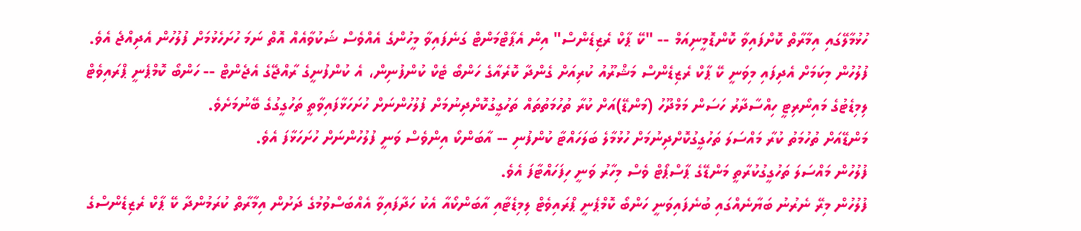ހުޅުމާލޭގައި އިމާރާތް ކޮށްފައިވާ ކޮންޑޮމީނިއަމް -- "ކޭ ޕާކް ރެޒިޑެންސް" އިން އެޕާޓްމަންޓް ގަނެފައިވާ މީހުންގެ އެއްވެސް ޝަކުވާއެއް އޮތް ނަމަ ހުށަހެޅުމަށް ފުލުހުން އެދިއްޖެ އެވެ.
ފުލުހުން މިކަމަށް އެދިފައި މިވަނީ ކޭ ޕާކް ރެޒިޑެންސް މަޝްރޫއު ކުރިއަށް ގެންދާ ކޮރެއާގެ ހަންބޯ ޓެކް ކުންފުނިން، އެ ކުންފުނީގެ ރާއްޖޭގެ އެޖެންޓް -- ހަންބޯ ކޮމްޕެނީ ޕްރައިވެޓް ލިމިޑެޓުގެ މައިނޯރިޓީ ހިއްސާދާރު ހަސަން މަމްދޫހު (މަންޑޭ)އަށް ކުރާ ތުހުމަތުތައް ތަހުގީގުކޮށްދިނުމަށް ފުލުހުންނަށް ހުށަހަޅާފައިވާތީ ތަހުގީގުގެ ބޭނުމަށެވެ.
މަންޑޭއަށް ތުހުމަތު ކުރާ މައްސަލަ ތަހުގީގުކޮށްދިނުމަށް ހުޅުމާލެ ބަލަހައްޓާ ކުންފުނި -- އާބަންކޯ އިންވެސް ވަނީ ފުލުހުންނަށް ހުށަހަޅާފަ އެވެ.
ފުލުހުން މައްސަލަ ތަހުގީގުކުރާތީ މަންޑޭގެ ޕާސްޕޯޓް ވެސް މިހާރު ވަނީ ހިފަހައްޓާފަ އެވެ.
ފުލުހުން މިރޭ ނެރުނު ބަޔާނެއްގައި ބުނެފައިވަނީ ހަންބޯ ކޮމްޕެނީ ޕްރައިވެޓް ލިމިޑެޓާއި އާބަންކޯއާ އެކު ހަދާފައިވާ އެއްބަސްވުމުގެ ދަށުން އިމާރާތް ކުރަމުންދާ ކޭ ޕާކް ރެޒިޑެންސްގެ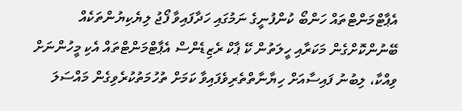އެޕާޓްމަންޓްތައް ހަންބޯ ކުންފުނީގެ ނަމުގައި ހަދާފައިވާ ފޯޖު ލިޔެކިޔުންތަކެއް ބޭނުންކޮށްގެން މަކަރާއި ހީލަތުން ކޭ ޕާކް ރެޒިޑެންސް އެޕާޓްމަންޓްތައް އެކި މީހުންނަށް ވިއްކާ، ލިބުނު ފައިސާއަށް ހިޔާނާތްތެރިވެފައިވާ ކަމަށް ތުހުމަތުކުރެވިގެން މައްސަލަ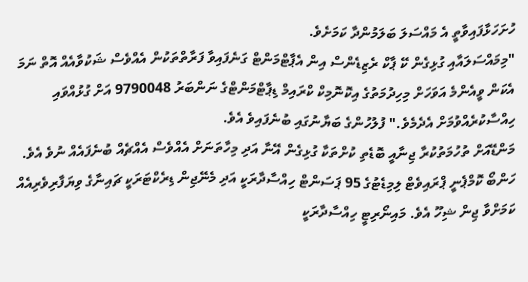ހުށަހަޅާފައިވާތީ އެ މައްސަލަ ބަލަމުންދާ ކަމަށެވެ.
"މިމައްސަލައާއި ގުޅިގެން ކޭ ޕާކް ރެޒިޑެންސް އިން އެޕާޓްމަންޓް ގަނެފައިވާ ފަރާތްތަކުން އެއްވެސް ޝަކުވާއެއް އޮތް ނަމަ އެކަން ވީއެންމެ އަވަހަށް މިހިދުމަތުގެ އިކޮނޮމިކް ކްރައިމް ޑިޕާޓްމަންޓްގެ ނަންބަރު 9790048 އަށް ގުޅުއްވައި ހިއްސާކުރެއްވުމަށް އެދެމެވެ." ފުލުހުންގެ ބަޔާނުގައި ބުނެފައިވެ އެވެ.
މަންޑޭއަށް ތުހުމަތުކުރާ ޖިނާއީ ބޮޑެތި ކުށްތަކާ ގުޅިގެން އޭނާ އަދި މިހާތަނަށް އެއްވެސް އެއްޗެއް ބުނެފައެއް ނުވެ އެވެ.
ހަންބޯ ކޮމްޕެނީ ޕްރައިވެޓް ލިމިޑެޓުގެ 95 ޕަސަންޓް ހިއްސާދާރަކީ އަދި މެނޭޖިން ޑިރެކްޓަރަކީ ޗައިނާގެ ވިޔަފާރިވެރިއެއް ކަމަށްވާ ޖިން ޝިހޫ އެވެ. މައިނޯރިޓީ ހިއްސާދާރަކީ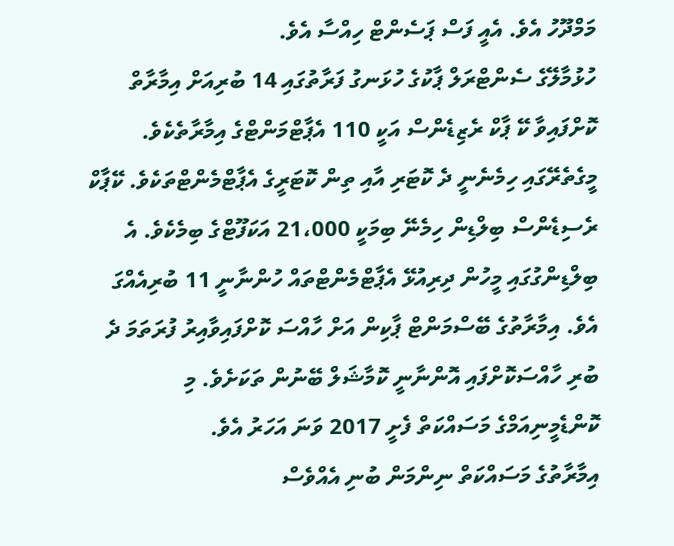މަމްދޫހު އެވެ. އެއީ ފަސް ޕަސެންޓް ހިއްސާ އެވެ.
ހުޅުމާލޭގެ ސެންޓްރަލް ޕާކުގެ ހުޅަނގު ފަރާތުގައި 14 ބުރިއަށް އިމާރާތް ކޮށްފައިވާ ކޭ ޕާކް ރެޒިޑެންސް އަކީ 110 އެޕާޓްމަންޓްގެ އިމާރާތެކެވެ. މީގެތެރޭގައި ހިމެނެނީ ދެ ކޮޓަރި އާއި ތިން ކޮޓަރީގެ އެޕާޓްމެންޓްތަކެވެ. ކޭޕާކް ރެސިޑެންސް ބިލްޑިން ހިމެނޭ ބިމަކީ 21،000 އަކަފޫޓްގެ ބިމެކެވެ. އެ ބިލްޑިންގުގައި މީހުން ދިރިއުޅޭ އެޕާޓްމެންޓްތައް ހުންނާނީ 11 ބުރިއެއްގަ އެވެ. އިމާރާތުގެ ބޭސްމަންޓް ޕާކިން އަށް ހާއްސަ ކޮށްފައިވާއިރު ފުރަތަމަ ދެ ބުރި ހާއްސަކޮށްފައި އޮންނާނީ ކޮމާޝަލް ބޭނުން ތަކަށެވެ. މި ކޮންޑެމީނިއަމްގެ މަސައްކަތް ފެށީ 2017 ވަނަ އަހަރު އެވެ.
އިމާރާތުގެ މަސައްކަތް ނިންމަން ބުނި އެއްވެސް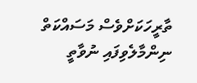ތާރީހަކަށްވެސް މަސައްކަތް ނިންމާލެވިފައި ނުވާތީ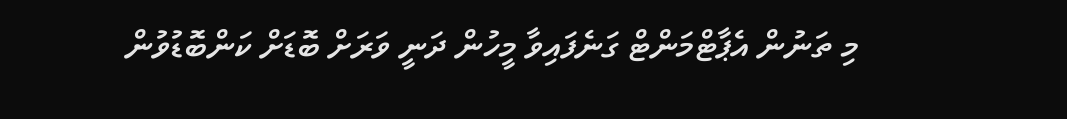މި ތަނުން އެޕާޓްމަންޓް ގަނެފައިވާ މީހުން ދަނީ ވަރަށް ބޮޑަށް ކަންބޮޑުވުން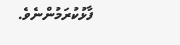ފާޅުކުރަމުންނެވެ.